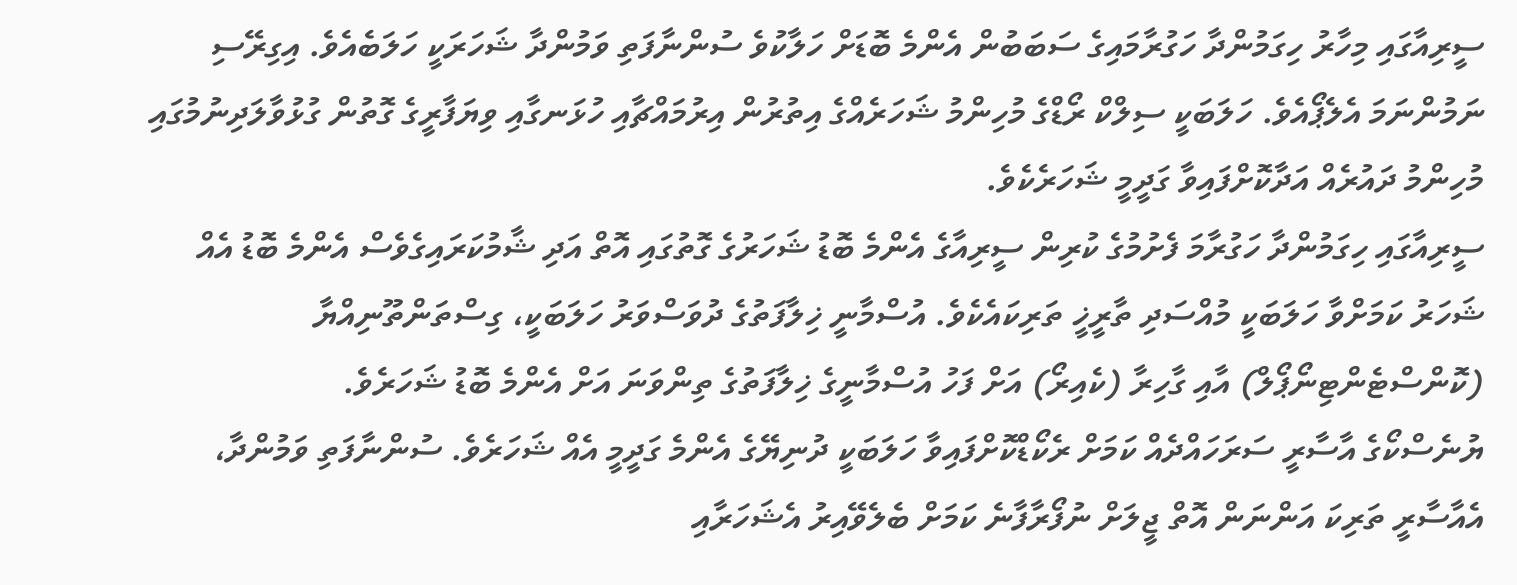ސީރިއާގައި މިހާރު ހިގަމުންދާ ހަގުރާމައިގެ ސަބަބުން އެންމެ ބޮޑަށް ހަލާކުވެ ސުންނާފަތި ވަމުންދާ ޝަހަރަކީ ހަލަބެއެވެ. އިގިރޭސި ނަމުންނަމަ އެލެޕޯއެވެ. ހަލަބަކީ ސިލްކް ރޯޑްގެ މުހިންމު ޝަހަރެއްގެ އިތުރުން އިރުމައްޗާއި ހުޅަނގާއި ވިޔަފާރީގެ ގޮތުން ގުޅުވާލަދިނުމުގައި މުހިންމު ދައުރެއް އަދާކޮށްފައިވާ ގަދީމީ ޝަހަރެކެވެ.
ސީރިއާގައި ހިގަމުންދާ ހަގުރާމަ ފެށުމުގެ ކުރިން ސީރިއާގެ އެންމެ ބޮޑު ޝަހަރުގެ ގޮތުގައި އޮތް އަދި ޝާމުކަރައިގެވެސް އެންމެ ބޮޑު އެއް ޝަހަރު ކަމަށްވާ ހަލަބަކީ މުއްސަދި ތާރީޚީ ތަރިކައެކެވެ. އުސްމާނީ ޚިލާފަތުގެ ދުވަސްވަރު ހަލަބަކީ، ގިސްތަންތޫނިއްޔާ (ކޮންސްޓެންޓިނޯޕޯލް) އާއި ގާހިރާ (ކެއިރޯ) އަށް ފަހު އުސްމާނީގެ ޚިލާފަތުގެ ތިންވަނަ އަށް އެންމެ ބޮޑު ޝަހަރެވެ.
ޔުނެސްކޯގެ އާސާރީ ސަރަހައްދެއް ކަމަށް ރެކޯޑްކޮށްފައިވާ ހަލަބަކީ ދުނިޔޭގެ އެންމެ ގަދީމީ އެއް ޝަހަރެވެ. ސުންނާފަތި ވަމުންދާ، އެއާސާރީ ތަރިކަ އަންނަން އޮތް ޖީލަށް ނުފޯރާފާނެ ކަމަށް ބެލެވޭއިރު އެޝަހަރާއި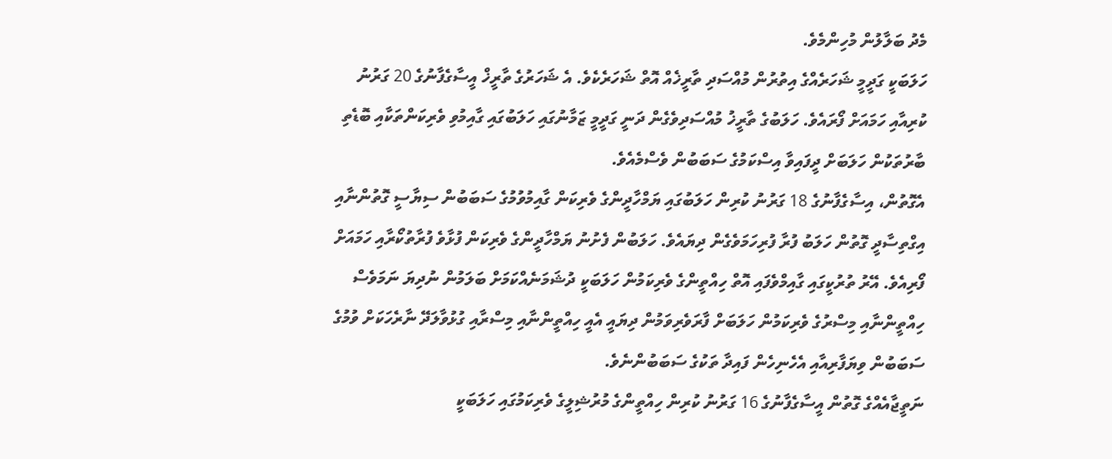މެދު ބަލާލުން މުހިންމެވެ.
ހަލަބަކީ ގަދީމީ ޝަހަރެއްގެ އިތުރުން މުއްސަދި ތާރީޚެއް އޮތް ޝަހަރެކެވެ. އެ ޝަހަރުގެ ތާރީޚް އީސާގެފާނުގެ 20 ގަރުނު ކުރިއާއި ހަމައަށް ފޯރައެވެ. ހަލަބުގެ ތާރީޚު މުއްސަދިވެގެން ދަނީ ގަދީމީ ޒަމާނުގައި ހަލަބުގައި ގާއިމުވި ވެރިކަންތަކާއި ބޮޑެތި ބާރުތަކުން ހަލަބަށް ދީފައިވާ އިސްކަމުގެ ސަބަބުން ވެސްމެއެވެ.
އެގޮތުން، އިސާގެފާނުގެ 18 ގަރުނު ކުރިން ހަލަބުގައި ޔަމްހާދީންގެ ވެރިކަން ގާއިމުވުމުގެ ސަބަބުން ސިޔާސީ ގޮތުންނާއި އިގްތިސާދީ ގޮތުން ހަލަބު ފުރާ ފުރިހަމަވެގެން ދިޔައެވެ. ހަލަބުން ފެށުނު ޔަމްހާދީންގެ ވެރިކަން ފުޅާވެ ފުރާތުކޯރާއި ހަމައަށް ފޯރިއެވެ. އޭރު ތުރުކީގައި ގާއިމްވެފައި އޮތް ހިއްތީންގެ ވެރިކަމުން ހަލަބަކީ ދުޝަމަނެއްކަމަށް ބަލަމުން ނުދިޔަ ނަމަވެސް ހިއްތީންނާއި މިސްރުގެ ވެރިކަމުން ހަލަބަށް ފާރަވެރިވަމުން ދިޔައީ އެއީ ހިއްތީންނާއި މިސްރާއި ގުޅުވާލަދޭ ނާރެހަކަށް ވުމުގެ ސަބަބުން ވިޔަފާރިއާއި އެހެނިހެން ފައިދާ ތަކުގެ ސަބަބުންނެވެ.
ނަތީޖާއެއްގެ ގޮތުން އީސާގެފާނުގެ 16 ގަރުނު ކުރިން ހިއްތީންގެ މުރުޝިލީގެ ވެރިކަމުގައި ހަލަބަކީ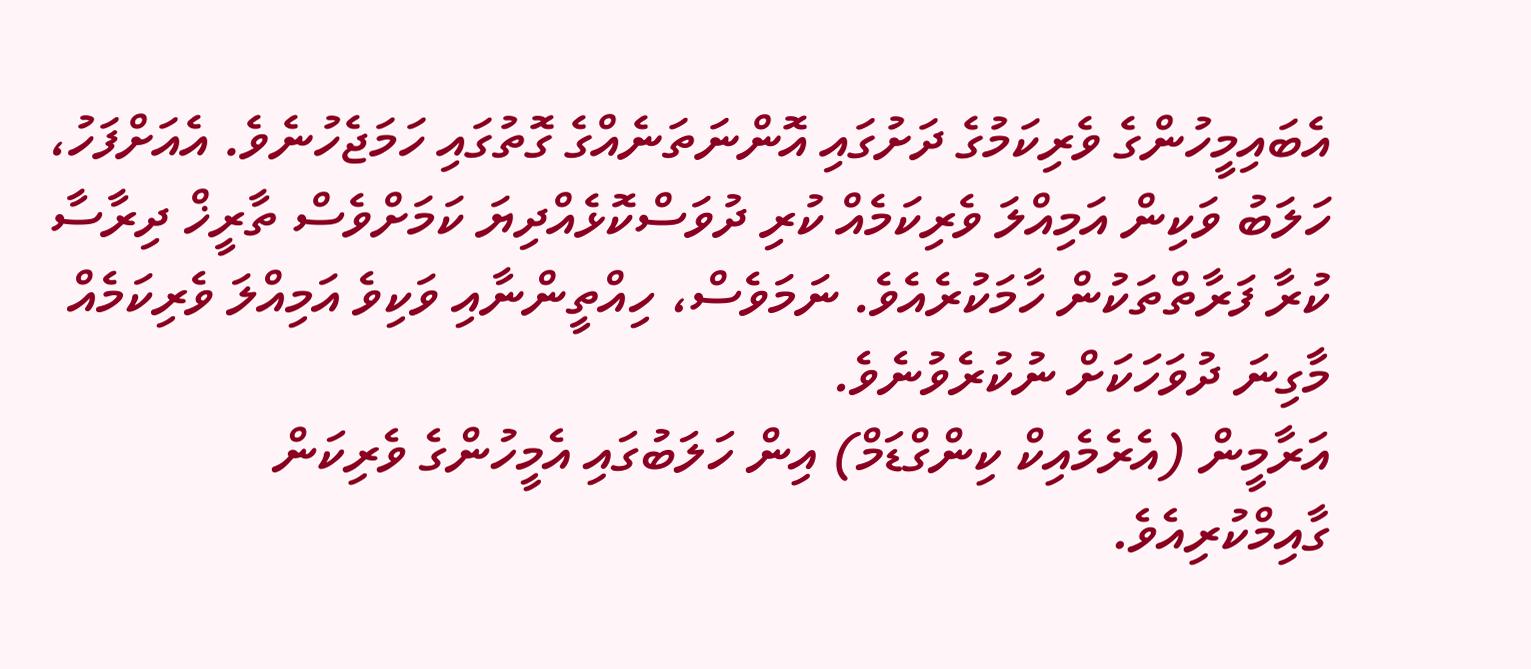އެބައިމީހުންގެ ވެރިކަމުގެ ދަށުގައި އޮންނަތަނެއްގެ ގޮތުގައި ހަމަޖެހުނެވެ. އެއަށްފަހު، ހަލަބު ވަކިން އަމިއްލަ ވެރިކަމެއް ކުރި ދުވަސްކޮޅެއްދިޔަ ކަމަށްވެސް ތާރީޚް ދިރާސާ ކުރާ ފަރާތްތަކުން ހާމަކުރެއެވެ. ނަމަވެސް، ހިއްތީންނާއި ވަކިވެ އަމިއްލަ ވެރިކަމެއް މާގިނަ ދުވަހަކަށް ނުކުރެވުނެވެ.
އަރާމީން (އެރެމެއިކް ކިންގްޑަމް) އިން ހަލަބުގައި އެމީހުންގެ ވެރިކަން ގާއިމްކުރިއެވެ.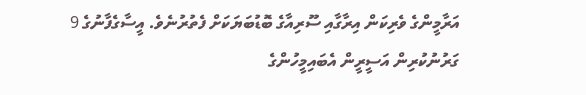އަރާމީންގެ ވެރިކަން އިރާގާއި ސޫރިއާގެ ބޮޑުބަޔަކަށް ފެތުރުނެވެ. އީސާގެފާނުގެ 9 ގަރުނުކުރިން އަސީރީން އެބައިމީހުންގެ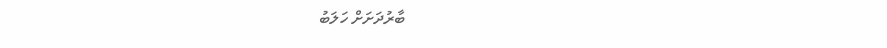ބާރުދަށަށް ހަލަބު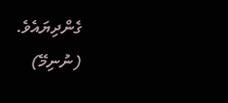ގެންދިޔައެވެ.
(ނުނިމޭ)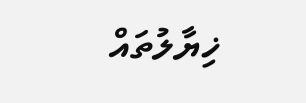ޚިޔާލުތައް